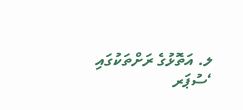ލ. އަތޮޅުގެ ރަށްތަކުގައި ‘ސުޕަރ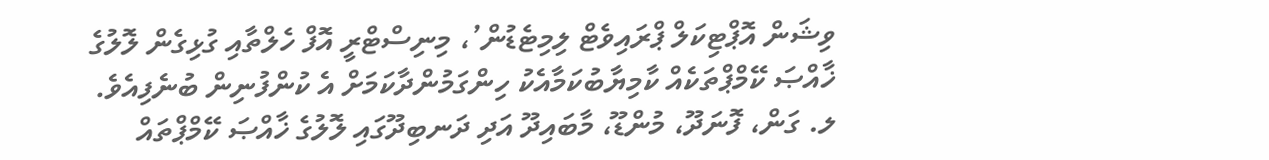ވިޝަން އޮޕްޓިކަލް ޕްރައިވެޓް ލިމިޓެޑުން’، މިނިސްޓްރީ އޮފް ހެލްތާއި ގުޅިގެން ލޮލުގެ ޚާއްޞަ ކޭމްޕްތަކެއް ކާމިޔާބުކަމާއެކު ހިންގަމުންދާކަމަށް އެ ކުންފުނިން ބުނެފިއެވެ.
ލ. ގަން، ފޮނަދޫ، މުންޑޫ، މާބައިދޫ އަދި ދަނބިދޫގައި ލޮލުގެ ޚާއްޞަ ކޭމްޕްތައް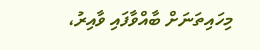މިހައިތަނަށް ބާއްވާފައި ވާއިރު،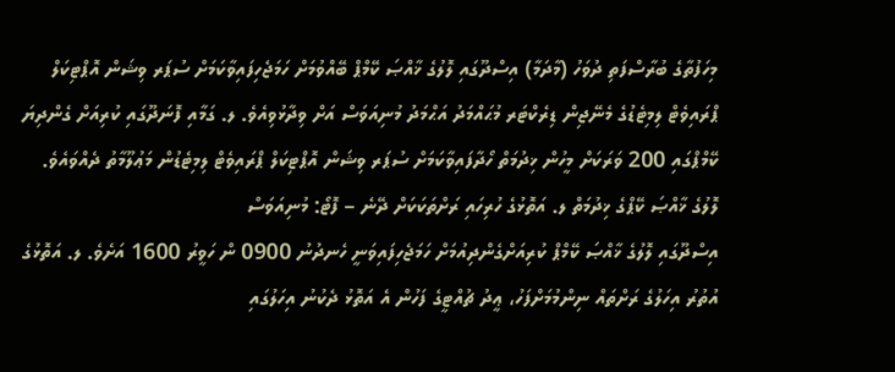މިހަފުތާގެ ބުރާސްފަތި ދުވަހު (މާދަމާ) އިސްދޫގައި ލޮލުގެ ޚާއްޞަ ކޭމްޕް ބޭއްވުމަށް ހަމަޖެހިފައިވާކަމަށް ސުޕަރ ވިޝަން އޮޕްޓިކަލް ޕްރައިވެޓް ލިމިޓެޑުގެ މެނޭޖިން ޑިރެކްޓަރ މުޙައްމަދު އަޙްމަދު މުނިއަވަސް އަށް ވިދާޅުވިއެވެ. ލ. ގަމާއި ފޮނަދޫގައި ކުރިއަށް ގެންދިޔަ ކޭމްޕްގައި 200 ވަރަކަށް މީހުން ޚިދުމަތް ހޯދާފައިވާކަމަށް ސުޕަރ ވިޝަން އޮޕްޓިކަލް ޕްރައިވެޓް ލިމިޓެޑުން މަޢުލޫމާތު ދެއްވައެވެ.
ލޮލުގެ ޚާއްޞަ ކޭޕްގެ ޚިދުމަތް ލ. އަތޮޅުގެ ހުރިހައި ރަށްތަކަކަށް ދޭނެ – ފޮޓޯ: މުނިއަވަސް
އިސްދޫގައި ލޮލުގެ ޚާއްޞަ ކޭމްޕް ކުރިއަށްގެންދިއުމަށް ހަމަޖެހިފައިވަނީ ހެނދުނު 0900 ން ހަވީރު 1600 އަށެވެ. ލ. އަތޮޅުގެ އުތުރު އިހަލުގެ ރަށްތައް ނިންމުމަށްފަހު، ޢީދު ޗުއްޓީގެ ފަހުން އެ އަތޮޅު ދެކުނު އިހަލުގައި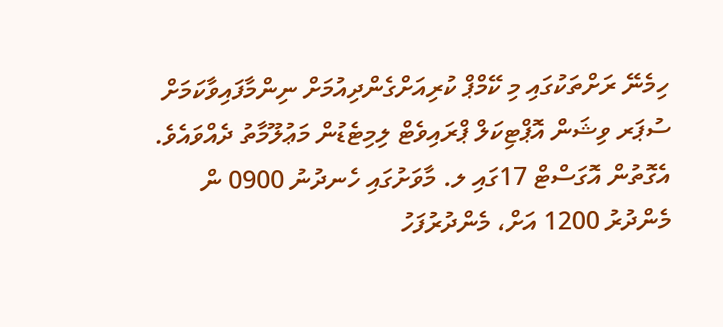ހިމެނޭ ރަށްތަކުގައި މި ކޭމްޕް ކުރިއަށްގެންދިއުމަށް ނިންމާފައިވާކަމަށް ސުޕަރ ވިޝަން އޮޕްޓިކަލް ޕްރައިވެޓް ލިމިޓެޑުން މަޢުލޫމާތު ދެއްވައެވެ.
އެގޮތުން އޮގަސްޓް 17ގައި ލ. މާވަށުގައި ހެނދުނު 0900 ން މެންދުރު 1200 އަށް، މެންދުރުފަހު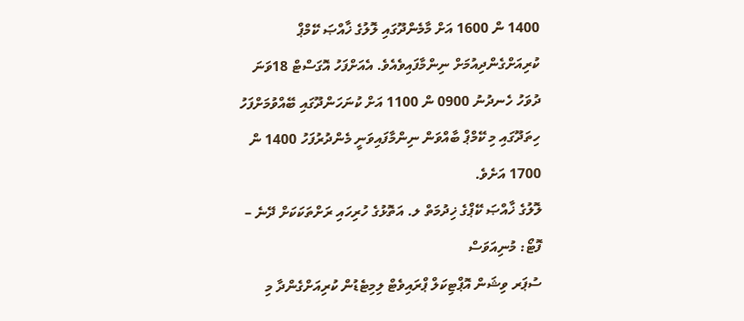1400 ން 1600 އަށް މާމެންދޫގައި ލޮލުގެ ޚާއްޞަ ކޭމްޕް ކުރިއަށްގެންދިއުމަށް ނިންމާފައިވެއެވެ. އެއަށްފަހު އޮގަސްޓް 18ވަނަ ދުވަހު ހެނދުނު 0900 ން 1100 އަށް ކުނަހަންދޫގައި ބޭއްވުމަށްފަހު ހިތަދޫގައި މި ކޭމްޕް ބާއްވަން ނިންމާފައިވަނީ މެންދުރުފަހު 1400 ން 1700 އަށެވެ.
ލޮލުގެ ޚާއްޞަ ކޭޕްގެ ޚިދުމަތް ލ. އަތޮޅުގެ ހުރިހައި ރަށްތަކަކަށް ދޭނެ – ފޮޓޯ: މުނިއަވަސް
ސުޕަރ ވިޝަން އޮޕްޓިކަލް ޕްރައިވެޓް ލިމިޓެޑުން ކުރިއަށްގެންދާ މި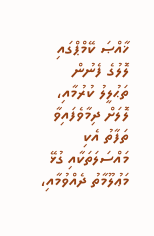ޚާއްޞަ ކޭމްޕްގައި ލޮލުގެ ފެނުން ތަޙުލީލު ކުރުމާއި، ލޮލަށް ދިމާވެފައިވާ ތަފާތު އެކި މައްސަލަތަކާއި ގުޅޭ މަޢުލޫމާތު ދެއްވުމާއި،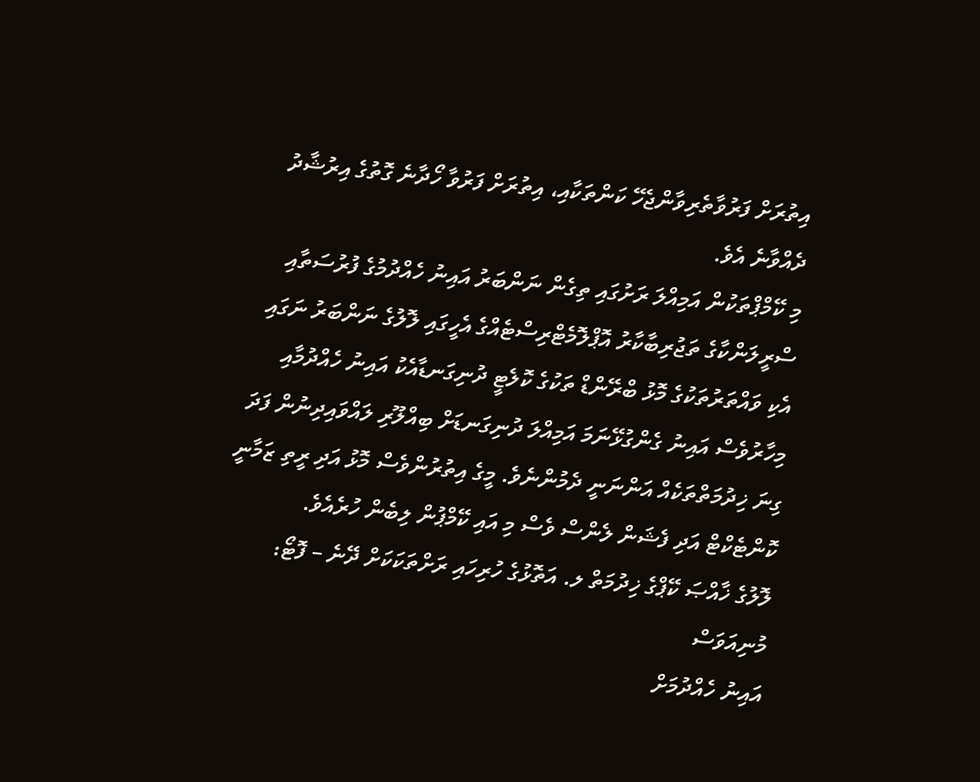އިތުރަށް ފަރުވާތެރިވާންޖެހޭ ކަންތަކާއި، އިތުރަށް ފަރުވާ ހޯދާނެ ގޮތުގެ އިރުޝާދު ދެއްވާނެ އެވެ.
މި ކޭމްޕްތަކުން އަމިއްލަ ރަށުގައި ތިގެން ނަންބަރު އައިނު ހެއްދުމުގެ ފުރުސަތާއި ސްރީލަންކާގެ ތަޖުރިބާކާރު އޮޕްލޮމެޓްރިސްޓެއްގެ އެހީގައި ލޮލުގެ ނަންބަރު ނަގައި އެކި ވައްތަރުތަކުގެ މޮޅު ބްރޭންޑް ތަކުގެ ކޮލެޓީ ދުނިގަނޑާއެކު އައިނު ހެއްދުމާއި މިހާރުވެސް އައިނު ގެންގުޅޭނަމަ އަމިއްލަ ދުނިގަނޑަށް ބިއްލޫރި ލައްވައިދިނުން ފަދަ ގިނަ ޚިދުމަތްތަކެއް އަންނަނީ ދެމުންނެވެ. މީގެ އިތުރުންވެސް މޮޅު އަދި ރީތި ޒަމާނީ ކޮންޓެކްޓް އަދި ފެޝަން ލެންސް ވެސް މި އައި ކޭމްޕުން ލިބެން ހުރެއެވެ.
ލޮލުގެ ޚާއްޞަ ކޭޕްގެ ޚިދުމަތް ލ. އަތޮޅުގެ ހުރިހައި ރަށްތަކަކަށް ދޭނެ – ފޮޓޯ: މުނިއަވަސް
އައިނު ހެއްދުމަށް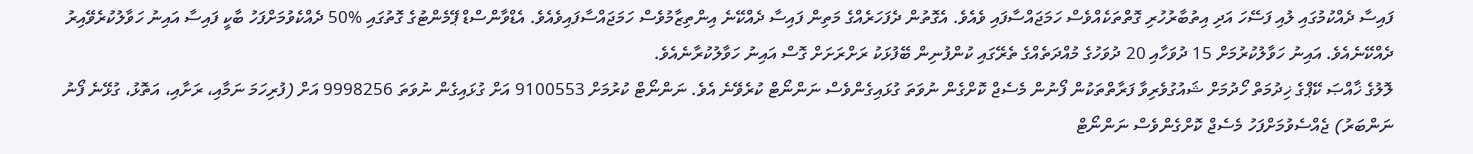ފައިސާ ދެއްކުމުގައި ލުއި ފަސޭހަ އަދި އިތުބާރުހުރި ގޮތްތަކެއްވެސް ހަމަޖައްސާފައި ވެއެވެ. އެގޮތުން ދެފަހަރެއްގެ މަތިން ފައިސާ ދެއްކޭނެ އިންތިޒާމުވެސް ހަމަޖައްސާފައިވެއެވެ. އެޑްވާންސްޑް ޕޭމެންޓުގެ ގޮތުގައި %50 ދެއްކެވުމަށްފަހު ބާކީ ފައިސާ އައިނު ހަވާލުކުރެވޭއިރު ދެއްކޭނެއެވެ. އައިނު ހަވާލުކުރުމަށް 15 ދުވަހާއި 20 ދުވަހުގެ މުއްދަތެއްގެ ތެރޭގައި ކުންފުނިން ބޭފުޅަކު ރަށްރަށަށް ގޮސް އައިނު ހަވާލުކުރާނެއެވެ.
ލޮލުގެ ޚާއްޞަ ކޭޕްގެ ޚިދުމަތް ހޯދުމަށް ޝައުގުވެރިވާ ފަރާތްތަކުން ފޯނުން މެސެޖް ކޮށްގެން ނުވަތަ ގުޅައިގެންވެސް ނަންނޯޓް ކުރެވޭނެ އެވެ. ނަންނޯޓް ކުރުމަށް 9100553 އަށް ގުޅައިގެން ނުވަތަ 9998256 އަށް (ފުރިހަމަ ނަމާއި، ރަށާއި، އަތޮޅު، ގުޅޭނެ ފޯނު ނަންބަރު) ޖެއްސެވުމަށްފަހު މެސެޖް ކޮށްގެންވެސް ނަންނޯޓް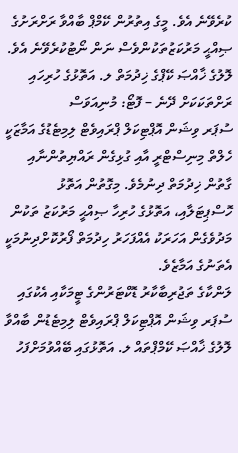ކުރެވޭނެ އެވެ. މީގެ އިތުރުން ކޭމްޕް ބާއްވާ ރަށްރަށުގެ ޞިއްޙީ މަރުކަޒުތަކުންވެސް ނަން ނޯޓުކުރެވޭނެ އެވެ.
ލޮލުގެ ޚާއްޞަ ކޭޕްގެ ޚިދުމަތް ލ. އަތޮޅުގެ ހުރިހައި ރަށްތަކަކަށް ދޭނެ – ފޮޓޯ: މުނިއަވަސް
ސުޕަރ ވިޝަން އޮޕްޓިކަލް ޕްރައިވެޓް ލިމިޓެޑުގެ އަމާޒަކީ ހެލްތް މިނިސްޓްރީ އާއި ގުޅިގެން ރައްޔިތުންނާއި ގާތުން ޚިދުމަތް ދިނުމެވެ. މިގޮތުން އަތޮޅު ހޮސްޕިޓަލާއި، އަތޮޅުގެ ހުރިހާ ޞިއްޙީ މަރުކަޒު ތަކުން މަދުވެގެން އަހަރަކު އެއްފަހަރު ހިދުމަތް ފޯރުކޮށްދިނުމަކީ އެތަނުގެ އަމާޒެވެ.
ލަންކާގެ ތަޖުރިބާކާރު ޑޮކްޓަރުންގެ ޓީމަކާއި އެކުގައި ސުޕަރ ވިޝަން އޮޕްޓިކަލް ޕްރައިވެޓް ލިމިޓެޑުން ބާއްވާ ލޮލުގެ ޚާއްޞަ ކޭމްޕްތައް ލ. އަތޮޅުގައި ބޭއްވުމަށްފަހު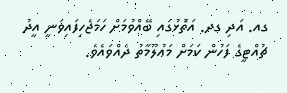ގއ. އަދި ގދ. އަތޮޅުގައި ބޭއްވުމަށް ހަމަޖެހިފައިވަނީ އީދު ޗުއްޓީގެ ފަހުން ކަމަށް މަޢުލޫމާތު ދެއްވައެވެ.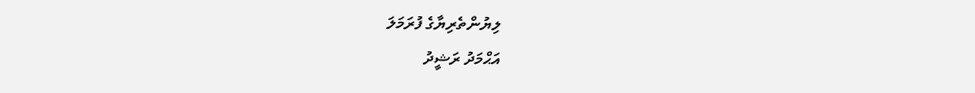ލިޔުންތެރިޔާގެ ފުރަމަލަ
އަޙްމަދު ރަޝީދު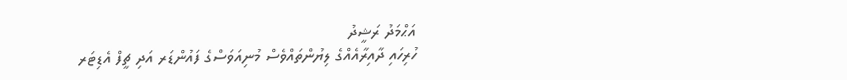އަޙްމަދު ރަޝީދު
ހުރިހައި ދާއިރާއެއްގެ ލިޔުންތައްވެސް މުނިއަވަސްގެ ފައުންޑަރ އަދި ޗީފް އެޑިޓަރ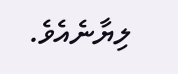ލިޔާނެއެވެ.